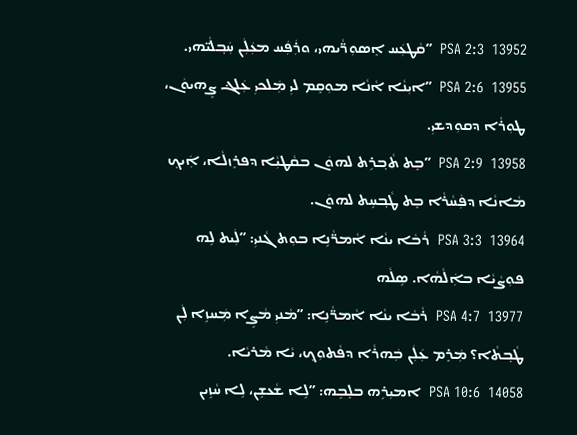13952  PSA 2:3  ”ܩܵܛܥܲܚ ܐܸܣܘܼܪ̈ܵܝܗ‌ܝ، ܘܪܲܦܲܚ ܡܥܲܠܲܢ ܚܲܒ݂ܠܵܝ̈ܗ‌ܝ.
13955  PSA 2:6  ”ܐܝܼܢܵܐ ܐܵܢܵܐ ܡܘܼܩܸܡ ܠܝܼ ܡܲܠܟܝܼ ܥܲܠܔ ܨܸܗܝܘܿܢ، ܛܘܼܪܵܐ ܕܩܘܼܕܫܝܼ.
13958  PSA 2:9  ”ܒܸܬ ܬܵܒ݂ܪܹܬ ܠܗܘܿܢ ܒܩܵܛܝܼܵܐ ܕܦܪܸܙܠܵܐ، ܐܲܝܟ݂ ܡܵܐܢܵܐ ܕܦܲܚܵܪܵܐ ܒܸܬ ܛܵܒ݂ܚܹܬ ܠܗܘܿܢ.
13964  PSA 3:3  ܪܵܒܵܐ ܝܢܵܐ ܐܵܡܪ̈ܵܢܹܐ ܒܘܼܬ ܓܵܢܝܼ: ”ܠܲܝܬ ܠܹܗ ܦܘܼܨܵܝܵܐ ܒܐܲܠܵܗܵܐ. ܣܹܠܵܗ
13977  PSA 4:7  ܪܵܒܵܐ ܝܢܵܐ ܐܵܡܪ̈ܵܢܹܐ: ”ܡܵܢܝܼ ܡܵܨܹܐ ܡܲܚܙܹܐ ܠܲܢ ܛܵܒ݂ܬܵ‌ܐ؟ ܡܲܪܸܡ ܥܲܠܲܢ ܒܲܗܪܵܐ ܕܦܵܬܘܼܟ݂، ܝܵܐ ܡܵܪܝܵܐ.
14058  PSA 10:6  ܐܡܝܼܪܹܗ ܒܠܸܒܹܗ: ”ܠܹܐ ܫܵܥܫܹܢ، ܠܹܐ ܚܵܙܹܝܢ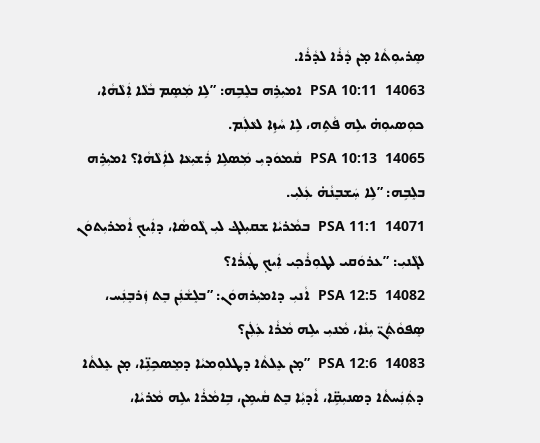ܣܸܪܝܘܼܬܵ‌ܐ ܡ̣ܢ ܕܵܪܵܐ ܠܕܵܪܵܐ.
14063  PSA 10:11  ܐܡܝܼܪܹܗ ܒܠܸܒܹܗ: ”ܠܹܐ ܡܲܣܸܡ ܒܵܠܵܐ ܐܲܠܵܗܵܐ، ܟܘܼܣܝܘܼܗ̇ ܝܠܹܗ ܦܵܬܹܗ، ܠܹܐ ܚܵܙܹܐ ܠܥܵܠܲܡ.
14065  PSA 10:13  ܩܵܡܘܿܕܝܼ ܡܲܣܠܹܐ ܪܲܫܝܼܥܵܐ ܠܐܲܠܵܗܵܐ؟ ܐܡܝܼܪܹܗ ܒܠܸܒܹܗ: ”ܠܹܐ ܚܲܫܒܸܢܵܗ̇ ܥܲܠܝܼ.
14071  PSA 11:1  ܒܡܵܪܝܵܐ ܫܩܝܼܠܔ ܠܝܼ ܓܵܘܣܵܐ، ܕܐܲܝܟ݂ ܐܵܡܪܝܼܬܘܿܢ ܠܓܵܢܝܼ: ”ܥܪܘܿܩܝ ܠܛܘܼܪܵܟ݂ܝ ܐܲܝܟ݂ ܛܲܝܪܵܐ؟
14082  PSA 12:5  ܐܵܢܝܼ ܕܐܡܝܼܪܗܘܿܢ: ”ܒܠܸܫܵܢܲܢ ܒܸܬ ܙܲܪܒܸܢܲܚ، ܣܸܦܘܵܬܲܢ̈ ܝܼܢܵܐ، ܡܵܢܝܼ ܝܠܹܗ ܡܵܪܵܐ ܥܲܠܲܢ؟
14083  PSA 12:6  ”ܡ̣ܢ ܥܸܠܬܵ‌ܐ ܕܛܠܘܼܡܝܵܐ ܕܡܸܣܟܹܢܹ̈ܐ، ܡ̣ܢ ܥܸܠܬܵ‌ܐ ܕܬܲܢܲܚܬܵ‌ܐ ܕܣܢܝܼܩܹ̈ܐ، ܐܵܕܝܼܵܐ ܒܸܬ ܩܵܝܡܹܢ، ܒܹܐܡܵܪܵܐ ܝܠܹܗ ܡܵܪܝܵܐ،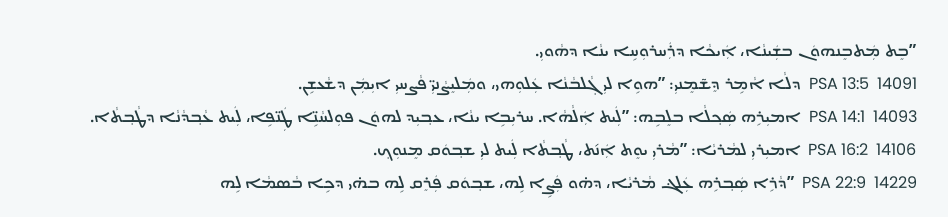”ܒܸܬ ܡܲܬܒܸܢܗܘܿܢ ܒܫܲܝܢܵܐ، ܐܲܝܟܵܐ ܕܪܲܚܪܘܼܚܹܐ ܝܢܵܐ ܕܗܵܘܝܼ.
14091  PSA 13:5  ܕܠܵܐ ܐܵܡܹܪ ܕܸܫ̃ܡܸܢܝܼ: ”ܗܘܹܐ ܠܝܼ ܓ݂ܵܠܒܵܢܵܐ ܥܲܠܘܼܗ‌ܝ، ܘܡܲܠܝܸܨܵܢܝܼ̈ ܦܵܨܚܝܼ ܐܝܼܡܲܢ ܕܫܵܥܫܹܢ.
14093  PSA 14:1  ܐܡܝܼܪܹܗ ܣܲܟ݂ܠܵܐ ܒܠܸܒܹܗ: ”ܠܲܝܬ ܐܲܠܵܗܵܐ. ܚܪܝܼܒܹܐ ܝܢܵܐ، ܥܒ݂ܝܼܕ ܠܗܘܿܢ ܦܘܼܠܚܵܢܹ̈ܐ ܛܲܢ̈ܦܹܐ، ܠܲܝܬ ܥܵܒ݂ܕܵܢܵܐ ܕܛܵܒ݂ܬܵ‌ܐ.
14106  PSA 16:2  ܐܡܝܼܪܝܼ ܠܡܵܪܝܵܐ: ”ܡܵܪܝܼ ܝܘܸܬ ܐܲܢ݇ܬ، ܛܵܒ݂ܬܵ‌ܐ ܠܲܝܬ ܠܝܼ ܫܒ݂ܘܿܩ ܡܸܢܘܼܟ݂.
14229  PSA 22:9  ”ܕܵܪܹܐ ܣܲܒ݂ܪܹܗ ܥܲܠܔ ܡܵܪܝܵܐ، ܕܗ̇ܘ ܦܲܨܹܐ ܠܹܗ، ܫܒ݂ܘܿܩ ܦܲܪܸܩ ܠܹܗ ܒܗ̇ܝ ܕܟܹܐ ܒܵܣܡܵܐ ܠܹܗ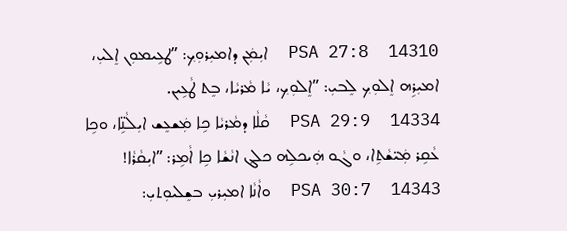14310  PSA 27:8  ܐܝܼܡܲܢ ܕܐܡܝܼܪܘܼܟ݂: ”ܛܥܹܝܡܘܼܢ ܐܸܠܝܼ، ܐܡܝܼܪܹܗ ܐܸܠܘܼܟ݂ ܠܸܒܝܼ: ”ܐܸܠܘܼܟ݂، ܝܵܐ ܡܵܪܝܵܐ، ܒܸܬ ܛܵܥܹܝܢ.
14334  PSA 29:9  ܩܵܠܵܐ ܕܡܵܪܝܵܐ ܟܹܐ ܡܲܫܥܸܫ ܐܝܼܠܵܢܹ̈ܐ، ܘܟܹܐ ܥܵܩܹܪ ܡܲܝ̈ܫܵܬܹ‌ܐ، ܘܓܵܘ ܗܲܝܟܠܹܗ ܟܠܔ ܐܢܵܫܵܐ ܟܹܐ ܐܵܡܹܪ: ”ܐܝܼܩܵܪܵܐ!
14343  PSA 30:7  ܘܐܵܢܵܐ ܐܡܝܼܪܝܼ ܒܫܸܠܝܘܼܬ‌ܝܼ: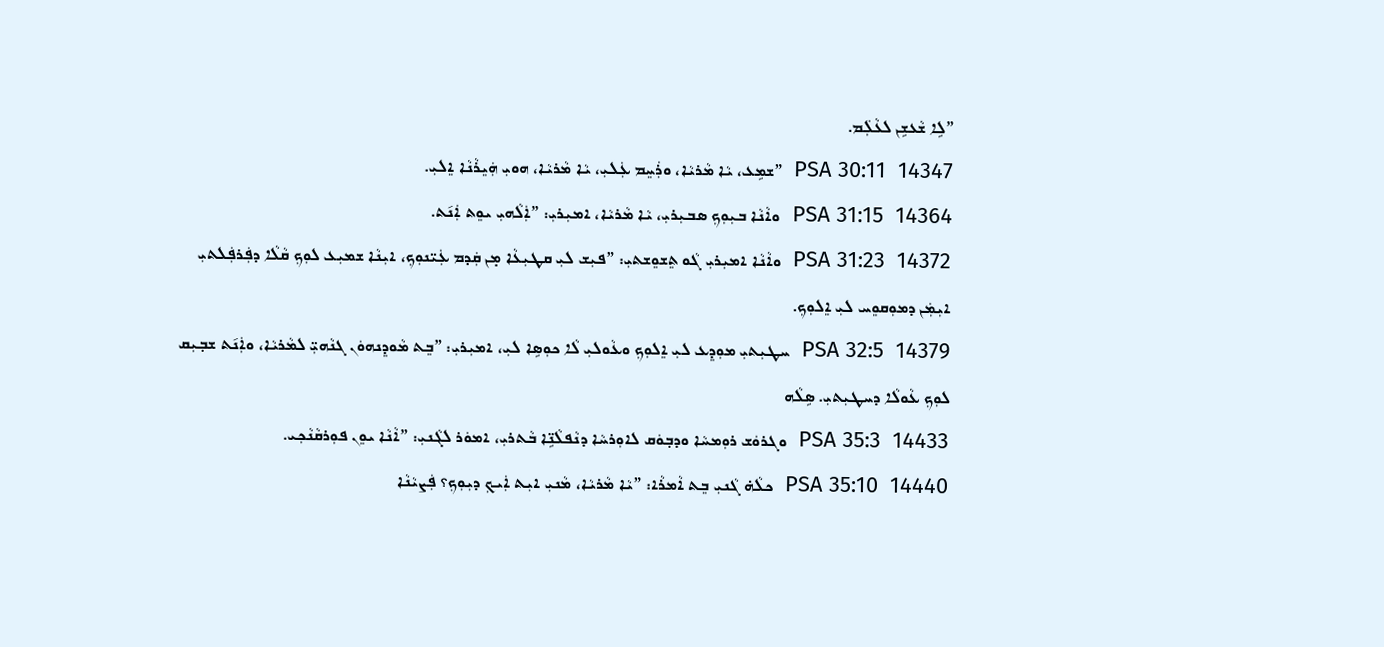”ܠܹܐ ܫܵܥܫܹܢ ܠܥܵܠܲܡ.
14347  PSA 30:11  ”ܫܡܹܥ، ܝܵܐ ܡܵܪܝܵܐ، ܘܪܲܚܸܡ ܥܲܠܝܼ، ܝܵܐ ܡܵܪܝܵܐ، ܗܘܝܼ ܗܲܝܸܪܵܢܵܐ ܐܸܠܝܼ.
14364  PSA 31:15  ܘܐܵܢܵܐ ܒܝܼܘܼܟ݂ ܣܒܝܼܪܝܼ، ܝܵܐ ܡܵܪܝܵܐ، ܐܡܝܼܪܝܼ: ”ܐܲܠܵܗ‌ܝܼ ܝܘܸܬ ܐܲܢ݇ܬ.
14372  PSA 31:23  ܘܐܵܢܵܐ ܐܡܝܼܪܝܼ ܓܵܘ ܬܸܫܘܸܫܬ‌ܝܼ: ”ܦܝܼܫ ܠܝܼ ܩܛܝܼܥܵܐ ܡ̣ܢ ܩܲܕܡ ܥܲܝ̈ܢܘܼܟ݂، ܐܝܼܢܵܐ ܫܡܝܼܥ ܠܘܼܟ݂ ܩܵܠܵܐ ܕܦܲܪܦܲܠܬ‌ܝܼ ܐܝܼܡܲܢ ܕܡܘܼܩܘܸܚ ܠܝܼ ܐܸܠܘܼܟ݂.
14379  PSA 32:5  ܚܛܝܼܬ‌ܝܼ ܡܘܼܕܸܥ ܠܝܼ ܐܸܠܘܼܟ݂ ܘܥܵܘܠܝܼ ܠܵܐ ܟܘܼܣܹܐ ܠܝܼ، ܐܡܝܼܪܝܼ: ”ܒܸܬ ܡܵܘܕܸܢܗܘܿܢ ܓܢܵܗ‌ܝܼ̈ ܠܡܵܪܝܵܐ، ܘܐܲܢ݇ܬ ܫܒ݂ܝܼܩ ܠܘܼܟ݂ ܥܵܘܠܵܐ ܕܚܛܝܼܬ‌ܝܼ. ܣܹܠܵܗ
14433  PSA 35:3  ܘܓܪܘܿܫ ܪܘܼܡܚܵܐ ܘܕܒ݂ܘܿܩ ܠܐܘܼܪܚܵܐ ܕܢܵܦܠܵܢܹ̈ܐ ܒܵܬܪܝܼ، ܐܡܘܿܪ ܠܓܵܢܝܼ: ”ܐܵܢܵܐ ܝܘܸܢ ܦܘܼܪܩܵܢܵܟ݂ܝ.
14440  PSA 35:10  ܟܠܵܗ̇ ܓܵܢܝܼ ܒܸܬ ܐܵܡܪܵܐ: ”ܝܵܐ ܡܵܪܝܵܐ، ܡܵܢܝܼ ܐܝܼܬ ܐܲܝܟ݂ ܕܝܼܘܼܟ݂؟ ܦܲܨܝܵܢܵܐ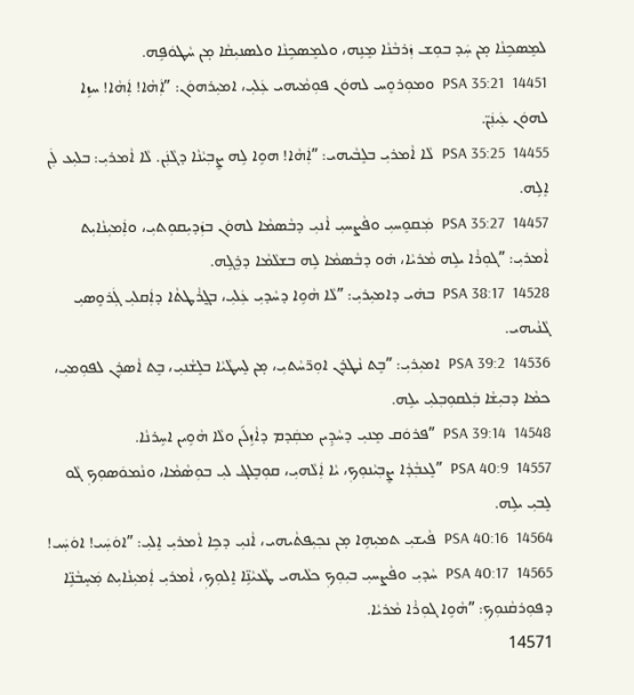ܠܡܸܣܟܹܢܵܐ ܡ̣ܢ ܚܲܕ ܒܘܼܫ ܙܲܪܒܵܢܵܐ ܡܸܢܹܗ، ܘܠܡܸܣܟܹܢܵܐ ܘܠܣܢܝܼܩܵܐ ܡ̣ܢ ܚܵܛܘܿܦܹܗ.
14451  PSA 35:21  ܘܡܘܼܪܘܸܚ ܠܗܘܿܢ ܦܘܼܡܵܝܗ‌ܝ ܥܲܠܝܼ، ܐܡܝܼܪܗܘܿܢ: ”ܐܲܗܵܐ! ܐܲܗܵܐ! ܚܙܹܐ ܠܗܘܿܢ ܥܲܝܢܲܢ̈.
14455  PSA 35:25  ܠܵܐ ܐܵܡܪܝܼ ܒܠܸܒܵܝܗ‌ܝ: ”ܐܲܗܵܐ! ܗܘܹܐ ܠܹܗ ܨܸܒ݂ܝܵܢܵܐ ܕܓܵܢܲܢ. ܠܵܐ ܐܵܡܪܝܼ: ܒܠܝܼܥ ܠܲܢ ܐܸܠܹܗ.
14457  PSA 35:27  ܡܲܩܘܸܚܝܼ ܘܦܵܨܚܝܼ ܐܵܢܝܼ ܕܒܵܣܡܵܐ ܠܗܘܿܢ ܒܙܲܕܝܼܩܘܼܬ‌ܝܼ، ܘܐܲܡܝܼܢܵܐܝܼܬ ܐܵܡܪܝܼ: ”ܓܘܼܪܵܐ ܝܠܹܗ ܡܵܪܝܵܐ، ܗ̇ܘ ܕܒܵܣܡܵܐ ܠܹܗ ܒܫܠܵܡܵܐ ܕܪܹܓܹܗ.
14528  PSA 38:17  ܒܗ̇ܝ ܕܐܡܝܼܪܝܼ: ”ܠܵܐ ܗܵܘܹܐ ܕܚܵܕܝܼ ܥܲܠܝܼ، ܒܓ̰ܪܵܛܬܵ‌ܐ ܕܐܲܩܠܝܼ ܓܲܪܘܸܣܝܼ ܓܵܢܵܝܗ‌ܝ.
14536  PSA 39:2  ܐܡܝܼܪܝܼ: ”ܒܸܬ ܢܵܛܪܹܢ ܐܘܼܪ̈ܚܵܬ‌ܝܼ، ܡ̣ܢ ܠܸܚܛܵܝܵܐ ܒܠܸܫܵܢܝܼ، ܒܸܬ ܐܵܣܪܹܢ ܠܦܘܼܡܝܼ، ܟܡܵܐ ܕܒܝܼܫܵܐ ܒܲܠܩܘܼܒ݂ܠܝܼ ܝܠܹܗ.
14548  PSA 39:14  ”ܦܪܘܿܩ ܡܸܢܝܼ ܕܚܵܕܹܝܢ ܡܩܲܕܡ ܕܐܵܙܹܠ݇ܢ ܘܠܵܐ ܗܵܘܹܝܢ ܐܚܹܪܢܵܐ.
14557  PSA 40:9  ”ܠܸܥܒ݂ܵܕܵܐ ܨܸܒ݂ܝܵܢܘܼܟ݂، ܝܵܐ ܐܲܠܵܗ‌ܝܼ، ܩܘܼܒܸܠܔ ܠܝܼ ܒܘܼܣܵܡܵܐ، ܘܢܵܡܘܿܣܘܼܟ݂ ܓܵܘ ܠܸܒܝܼ ܝܠܹܗ.
14564  PSA 40:16  ܦܵܝܫܝܼ ܬܡܝܼܗܹܐ ܡ̣ܢ ܢܟ݂ܝܼܦܬܵܝܗ‌ܝ، ܐܵܢܝܼ ܕܟܹܐ ܐܵܡܪܝܼ ܐܸܠܝܼ: ”ܐܘܿܚܲܝ! ܐܘܿܚܲܝ!
14565  PSA 40:17  ܚܵܕܝܼ ܘܦܵܨܚܝܼ ܒܝܼܘܼܟ݂ ܟܠܵܝܗ‌ܝ ܛܵܥܝܵܢܹ̈ܐ ܐܸܠܘܼܟ݂، ܐܵܡܪܝܼ ܐܲܡܝܼܢܵܐܝܼܬ ܡܲܚܸܒܵܢܹ̈ܐ ܕܦܘܼܪܩܵܢܘܼܟ݂: ”ܗܵܘܹܐ ܓܘܼܪܵܐ ܡܵܪܝܵܐ.
14571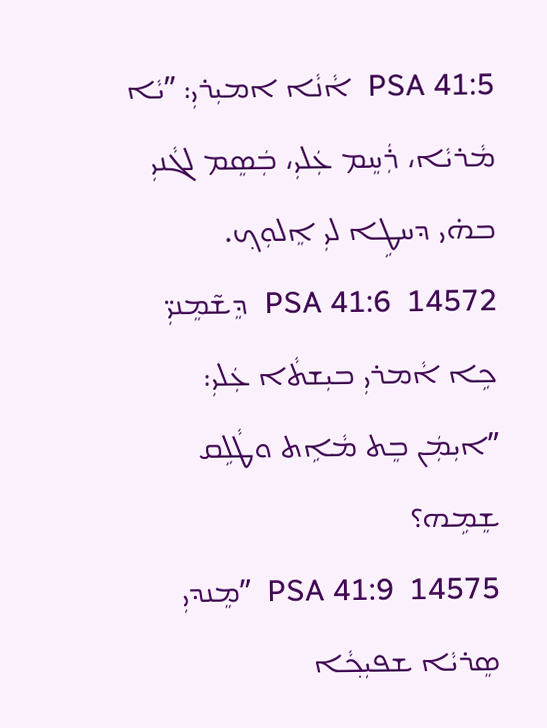PSA 41:5  ܐܵܢܵܐ ܐܡܝܼܪܝܼ: ”ܝܵܐ ܡܵܪܝܵܐ، ܪܲܚܸܡ ܥܲܠܝܼ، ܒܲܣܸܡ ܠܓܵܢܝܼ ܒܗ̇ܝ ܕܚܛܹܐ ܠܝܼ ܐܸܠܘܼܟ݂.
14572  PSA 41:6  ܕܸܫ̃ܡܸܢܝܼ̈ ܟܹܐ ܐܵܡܪܝܼ ܒܝܼܫܬܵ‌ܐ ܥܲܠܝܼ: ”ܐܝܼܡܲܢ ܒܸܬ ܡܵܐܹܬ ܘܛܵܠܹܩ ܫܸܡܹܗ؟
14575  PSA 41:9  ”ܡܸܢܕܝܼ ܣܸܪܝܵܐ ܫܦܝܼܟ݂ܵܐ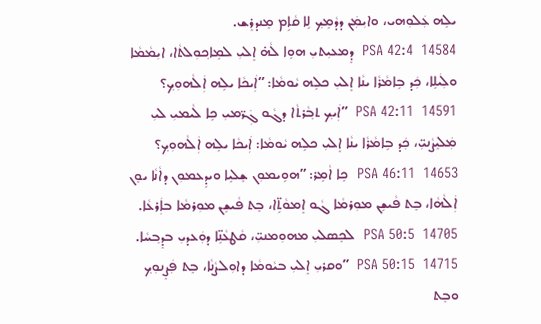ܝܠܹܗ ܥܲܠܘܼܗ‌ܝ، ܘܐܝܼܡܲܢ ܕܕܵܡܹܟ݂ ܠܹܐ ܩܵܐܹܡ ܡܸܢܕܪܸܫ.
14584  PSA 42:4  ܕܸܡܥܝܼܬ‌ܝܼ ܗܘܹܐ ܠܵܗ̇ ܐܸܠܝܼ ܠܡܹܐܟ݂ܘܼܠܬܵ‌ܐ، ܐܝܼܡܵܡܵܐ ܘܠܲܝܠܹܐ، ܟܲܕ ܒܹܐܡܵܪܵܐ ܝܢܵܐ ܐܸܠܝܼ ܟܠܹܗ ܝܵܘܡܵܐ: ”ܐܲܝܟܵܐ ܝܠܹܗ ܐܲܠܵܗܘܼܟ݂؟
14591  PSA 42:11  ”ܐܲܝܟ݂ ܬܒ݂ܵܪܬܵ‌ܐ ܕܓܵܘ ܓܲܪ̈ܡܝܼ ܟܹܐ ܠܵܝܡܝܼ ܠܝܼ ܡܲܠܝܸܨܵܢܝܼ̈، ܟܲܕ ܒܹܐܡܵܪܵܐ ܝܢܵܐ ܐܸܠܝܼ ܟܠܹܗ ܝܵܘܡܵܐ: ܐܲܝܟܵܐ ܝܠܹܗ ܐܲܠܵܗܘܼܟ݂؟
14653  PSA 46:11  ܟܹܐ ܐܵܡܹܪ: ”ܗܘܹܝܡܘܼܢ ܫܸܠܝܹܐ ܘܝܕܹܥܡܘܼܢ ܕܐܵܢܵܐ ܝܘܸܢ ܐܲܠܵܗܵܐ، ܒܸܬ ܦܵܝܫܹܢ ܡܘܼܪܡܵܐ ܓܵܘ ܐܸܡܘܵܬܹ̈‌ܐ، ܒܸܬ ܦܵܝܫܹܢ ܡܘܼܪܡܵܐ ܒܐܲܪܥܵܐ.
14705  PSA 50:5  ܠܟܸܣܠܝܼ ܡܗܘܼܡܢܝܼ̈، ܩܵܛܥܵܢܹ̈ܐ ܕܘܲܥܕܝܼ ܒܕܸܒ݂ܚܵܐ.
14715  PSA 50:15  ”ܘܩܪܝܼ ܐܸܠܝܼ ܒܝܵܘܡܵܐ ܕܐܘܼܠܨܵܢܵܐ، ܒܸܬ ܦܲܨܸܢܘܼܟ݂ ܘܒܸܬ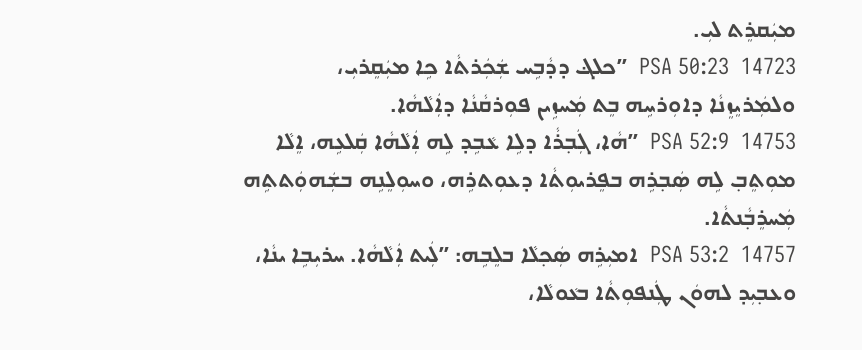ܡܝܲܩܪܸܬ ܠܝܼ.
14723  PSA 50:23  ”ܟܠܔ ܕܕܵܒܹܚ ܫܲܟܲܪܬܵ‌ܐ ܟܹܐ ܡܝܲܩܸܪܝܼ، ܘܠܡܲܪܝܸܙܸܢܵܐ ܕܐܘܼܪܚܹܗ ܒܸܬ ܡܲܚܙܹܝܢ ܦܘܼܪܩܵܢܵܐ ܕܐܲܠܵܗܵܐ.
14753  PSA 52:9  ”ܗܵܐ، ܓܲܒ݂ܪܵܐ ܕܠܹܐ ܥܵܒܹܕ ܠܹܗ ܐܲܠܵܗܵܐ ܩܲܠܥܹܗ، ܐܸܠܵܐ ܡܘܼܬܸܒ݂ ܠܹܗ ܣܲܒ݂ܪܹܗ ܒܦܸܪܝܘܼܬܵ‌ܐ ܕܥܘܼܬܪܹܗ، ܘܚܘܼܠܸܢܹܗ ܒܫܲܗܘܲܬܬܹܗ ܡܲܚܪܸܒ݂ܵܢܬܵ‌ܐ.
14757  PSA 53:2  ܐܡܝܼܪܹܗ ܣܲܟ݂ܠܵܐ ܒܠܸܒܹܗ: ”ܠܲܝܬ ܐܲܠܵܗܵܐ. ܚܪܝܼܒܹܐ ܝܢܵܐ، ܘܥܒ݂ܝܼܕ ܠܗܘܿܢ ܛܲܢܦܘܼܬܵ‌ܐ ܒܥܵܘܠܵܐ،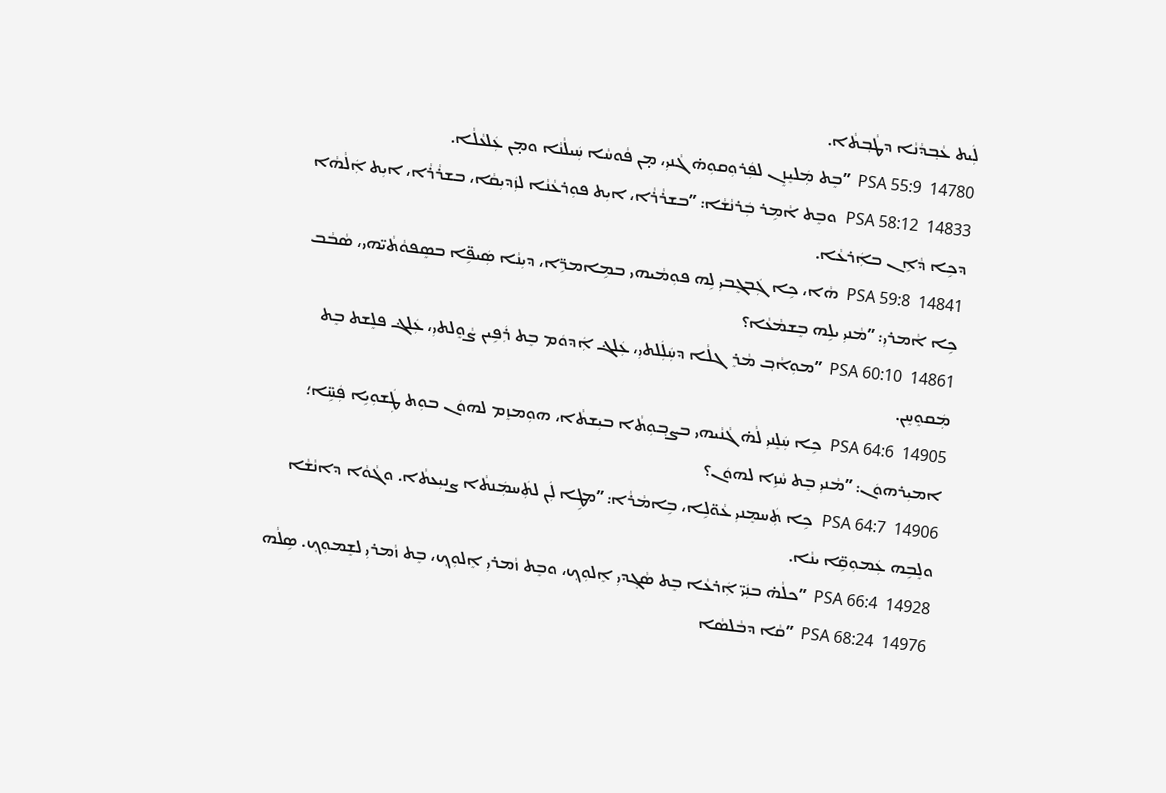ܠܲܝܬ ܥܵܒ݂ܕܵܢܵܐ ܕܛܵܒ݂ܬܵ‌ܐ.
14780  PSA 55:9  ”ܒܸܬ ܡܲܠܝܸܙܸܢ ܠܦܲܪܘܼܩܘܼܗ̇ ܓܵܢܝܼ، ܡ̣ܢ ܦܵܘܚܵܐ ܚܲܝܠܵܢܵܐ ܘܡ̣ܢ ܥܲܠܥܵܠܵܐ.
14833  PSA 58:12  ܘܒܸܬ ܐܵܡܹܪ ܒܲܪܢܵܫܵܐ: ”ܒܫܪܵܪܵܐ، ܐܝܼܬ ܦܘܼܪܥܵܢܵܐ ܠܙܲܕܝܼܩܵܐ، ܒܫܪܵܪܵܐ، ܐܝܼܬ ܐܲܠܵܗܵܐ ܕܟܹܐ ܕܵܐܹܢ ܒܐܲܪܥܵܐ.
14841  PSA 59:8  ܗܵܐ، ܟܹܐ ܓܲܒܓܸܒܝܼ ܠܹܗ ܦܘܼܡܵܝܗ‌ܝ ܒܡܹܐܡܪܹ̈ܐ، ܕܝܼܢܵܐ ܣܲܝܦܹ̈ܐ ܒܣܸܦܘܵܬܵܝ̈ܗ‌ܝ، ܣܵܒܵܒ ܟܹܐ ܐܵܡܪܝܼ: ”ܡܵܢܝܼ ܝܠܹܗ ܒܸܫܡܵܥܵܐ؟
14861  PSA 60:10  ”ܡܘܼܐܵܒ݂ ܡܵܪܸܓܠܵܐ ܕܚܲܠܲܠܬ‌ܝܼ، ܥܲܠܔ ܐܲܕܘܿܡ ܒܸܬ ܪܲܦܹܝܢ ܨܵܘܸܠܬ‌ܝܼ، ܥܲܠܔ ܦܠܸܫܬ ܒܸܬ ܡܲܩܘܸܚܸܢ.
14905  PSA 64:6  ܟܹܐ ܚܲܠܸܢܝܼ ܠܵܗ̇ ܓܵܢܵܝܗ‌ܝ ܒܨܒ݂ܘܼܬܵ‌ܐ ܒܝܼܫܬܵ‌ܐ، ܗܘܼܡܙܸܡ ܠܗܘܿܢ ܒܘܼܬ ܛܲܫܘܼܝܹܐ ܦܲܚܹ̈ܐ؛ ܐܡܝܼܪܗܘܿܢ: ”ܡܵܢܝܼ ܒܸܬ ܚܵܙܹܐ ܠܗܘܿܢ؟
14906  PSA 64:7  ܟܹܐ ܬܲܚܡܸܢܝܼ ܥܵܘ̈ܠܹܐ، ܒܹܐܡܵܪܵܐ: ”ܡܛܹܐ ܠܲܢ ܠܬܲܚܡܲܢܬܵ‌ܐ ܨܢܝܼܥܬܵ‌ܐ. ܘܓܵܘܵܐ ܕܐܢܵܫܵܐ ܘܠܸܒܹܗ ܥܲܡܘܼܩܹ̈ܐ ܝܢܵܐ.
14928  PSA 66:4  ”ܟܠܵܗ̇ ܒܢܲܝ̈ ܐܲܪܥܵܐ ܒܸܬ ܣܵܓ݂ܕܝܼ ܐܸܠܘܼܟ݂، ܘܒܸܬ ܙܵܡܪܝܼ ܐܸܠܘܼܟ݂، ܒܸܬ ܙܵܡܪܝܼ ܠܫܸܡܘܼܟ݂. ܣܹܠܵܗ
14976  PSA 68:24  ”ܩܵܐ ܕܒܵܠܣܵܐ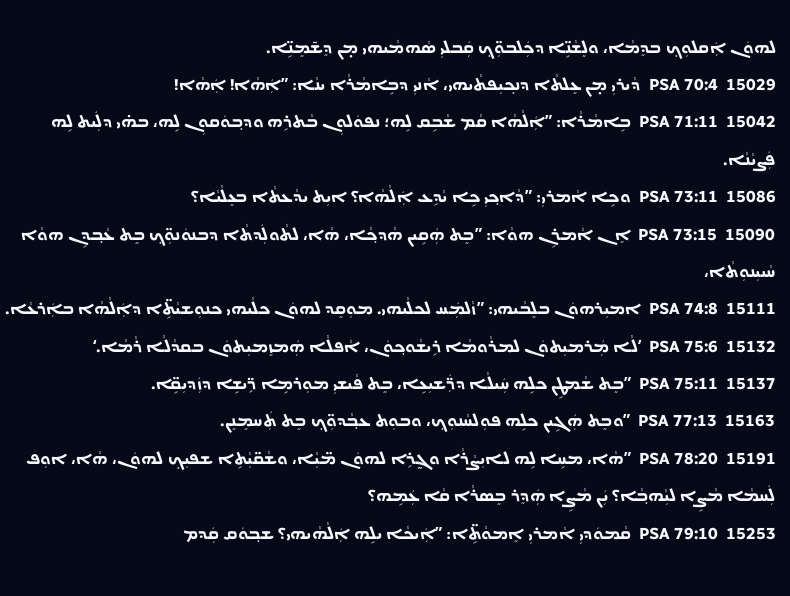ܠܗܘܿܢ ܐܲܩܠܘܼܟ݂ ܒܕܸܡܵܐ، ܘܠܸܫܵܢܹ̈ܐ ܕܟܲܠܒܘܼ̈ܟ݂ ܩܲܒܠܝܼ ܣܵܗܡܵܝܗ‌ܝ ܡ̣ܢ ܕܸܫ̃ܡܸܢܹ̈ܐ.
15029  PSA 70:4  ܕܵܝܪܝܼ ܡ̣ܢ ܥܸܠܬܵ‌ܐ ܕܢܟ݂ܝܼܦܬܵܝܗ‌ܝ، ܐܵܢܝܼ ܕܒܹܐܡܵܪܵܐ ܝܢܵܐ: ”ܐܲܗܵܐ! ܐܲܗܵܐ!
15042  PSA 71:11  ܒܹܐܡܵܪܵܐ: ”ܐܲܠܵܗܵܐ ܩܵܡ ܫܵܒܹܩ ܠܹܗ؛ ܢܦܘܿܠܘܼܢ ܒܵܬܪܹܗ ܘܕܒ݂ܘܿܩܘܼܢ ܠܹܗ، ܒܗ̇ܝ ܕܠܲܝܬ ܠܹܗ ܦܲܨܝܵܢܵܐ.
15086  PSA 73:11  ܘܟܹܐ ܐܵܡܪܝܼ: ”ܕܵܐܟ݂ܝܼ ܟܹܐ ܝܵܕܹܥ ܐܲܠܵܗܵܐ؟ ܐܝܼܬ ܝܕܵܥܬܵ‌ܐ ܒܥܸܠܵܝܵܐ؟
15090  PSA 73:15  ܐܸܢ ܐܵܡܪܹܢ ܗܘܵܐ: ”ܒܸܬ ܗܲܩܹܝܢ ܗܵܕܟ݂ܵܐ، ܗܵܐ، ܠܬܵܘܠܲܕܬܵ‌ܐ ܕܒܢܘܿܢܘܼ̈ܟ݂ ܒܸܬ ܥܵܒ݂ܕܹܢ ܗܘܵܐ ܚܵܝܝܼܢܘܼܬܵ‌ܐ،
15111  PSA 74:8  ܐܡܝܼܪܗܘܿܢ ܒܠܸܒܵܝܗ‌ܝ: ”ܙܵܠܡܲܚ ܠܟܠܵܝܗ‌ܝ. ܡܘܼܩܸܕ ܠܗܘܿܢ ܟܠܵܝܗ‌ܝ ܟܢܘܼܫܝܵܬܹ̈‌ܐ ܕܐܲܠܵܗܵܐ ܒܐܲܪܥܵܐ.
15132  PSA 75:6  ’ܠܵܐ ܡܲܪܡܝܼܬܘܿܢ ܠܡܪܵܘܡܵܐ ܪܹܝܫܵܘܟ݂ܘܿܢ، ܐܵܦܠܵܐ ܗܲܡܙܸܡܝܼܬܘܿܢ ܒܩܕܵܠܵܐ ܪܵܡܵܐ.‘
15137  PSA 75:11  ”ܒܸܬ ܫܵܡܛܹܢ ܟܠܹܗ ܚܲܝܠܵܐ ܕܪ̈ܲܫܝܼܥܹܐ، ܒܸܬ ܦܵܝܫܝܼ ܡܘܼܪܡܹܐ ܪܹ̈ܝܫܹܐ ܕܙܲܕܝܼܩܹ̈ܐ.
15163  PSA 77:13  ”ܘܒܸܬ ܗܲܓܹܝܢ ܟܠܹܗ ܦܘܼܠܚܵܢܘܼܟ݂، ܘܒܘܼܬ ܥܒ݂ܵܕܘܼ̈ܟ݂ ܒܸܬ ܬܲܚܡܸܢܸܢ.
15191  PSA 78:20  ”ܗܵܐ، ܡܚܹܐ ܠܹܗ ܠܐܝܼܨܵܪܵܐ ܘܓ̰ܪܹܐ ܠܗܘܿܢ ܡ̈ܝܼܵܐ، ܘܫܵܩ̈ܝܼܵܬܹ‌ܐ ܫܦܝܼܟ݂ ܠܗܘܿܢ، ܗܵܐ، ܐܘܼܦ ܠܲܚܡܵܐ ܡܵܨܹܐ ܠܝܼܵܗܒ݂ܵܐ؟ ܝܲܢ ܡܵܨܹܐ ܗܲܕܸܪ ܒܸܣܪܵܐ ܩܵܐ ܥܲܡܹܗ؟
15253  PSA 79:10  ܩܵܡܘܿܕܝܼ ܐܵܡܪܝܼ ܐܸܡܘܵܬܹ̈‌ܐ: ”ܐܲܝܟܵܐ ܝܠܹܗ ܐܲܠܵܗܵܝܗ‌ܝ؟ ܫܒ݂ܘܿܩ ܩܲܕܡ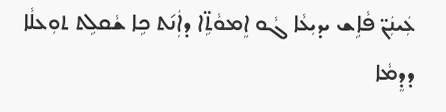ܥܲܝܢܲܢ̈ ܦܵܐܹܫ ܝܕܝܼܥܵܐ ܓܵܘ ܐܸܡܘܵܬܹ̈‌ܐ ܕܐܲܢ݇ܬ ܟܹܐ ܫܵܩܠܹܬ ܬܘܼܥܠܵܐ ܕܕܸܡܵܐ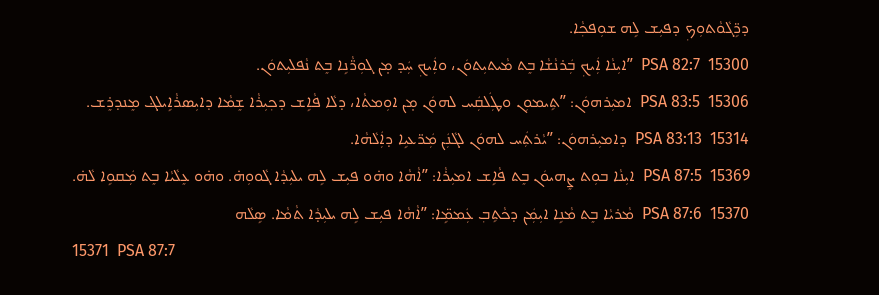ܕܪܹ̈ܓܵܘܵܬܘܼܟ݂ ܕܦܝܼܫ ܠܹܗ ܫܘܼܦܟ݂ܵܐ.
15300  PSA 82:7  ”ܐܝܼܢܵܐ ܐܲܝܟ݂ ܒܲܪܢܵܫܵܐ ܒܸܬ ܡܵܝܬܝܼܬܘܿܢ، ܘܐܲܝܟ݂ ܚܲܕ ܡ̣ܢ ܓܘܼܪ̈ܵܢܹܐ ܒܸܬ ܢܵܦܠܝܼܬܘܿܢ.
15306  PSA 83:5  ܐܡܝܼܪܗܘܿܢ: ”ܬܹܝܡܘܼܢ ܘܛܲܠܩܲܚ ܠܗܘܿܢ ܡ̣ܢ ܐܘܼܡܬܵ‌ܐ، ܕܠܵܐ ܦܵܐܹܫ ܕܟ݂ܝܼܪܵܐ ܫܸܡܵܐ ܕܐܝܼܣܪܵܐܹܝܠܔ ܡܸܢܕܪܸܫ.
15314  PSA 83:13  ܕܐܡܝܼܪܗܘܿܢ: ”ܝܵܪܬܲܚ ܠܗܘܿܢ ܠܓܵܢܲܢ ܡܲܪ̈ܥܝܹܐ ܕܐܲܠܵܗܵܐ.
15369  PSA 87:5  ܐܝܼܢܵܐ ܒܘܼܬ ܨܸܗܝܘܿܢ ܒܸܬ ܦܵܐܹܫ ܐܡܝܼܪܵܐ: ”ܐܵܗܵܐ ܘܗ̇ܘ ܦܝܼܫ ܠܹܗ ܝܠܝܼܕܵܐ ܓܵܘܘܼܗ̇. ܘܗ̇ܘ ܥܸܠܵܝܵܐ ܒܸܬ ܡܲܩܘܹܐ ܠܵܗ̇.
15370  PSA 87:6  ܡܵܪܝܵܐ ܒܸܬ ܡܵܢܹܐ ܐܝܼܡܲܢ ܕܟܵܬܹܒ݂ ܥܲܡܡܹ̈ܐ: ”ܐܵܗܵܐ ܦܝܼܫ ܠܹܗ ܝܠܝܼܕܵܐ ܬܵܡܵܐ. ܣܹܠܵܗ
15371  PSA 87:7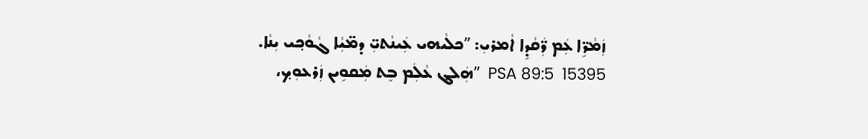ܙܲܡܵܪܹ̈ܐ ܥܲܡ ܪ̈ܲܩܵܕܹܐ ܐܵܡܪܝܼ: ”ܟܠܵܝܗ‌ܝ ܥܲܝܢܵܬ‌ܝܼ̈ ܕܡ̈ܝܼܵܐ ܓܵܘܵܟ݂ܝ ܝܼܢܵܐ.
15395  PSA 89:5  ”ܗܲܠܔ ܥܵܠܲܡ ܒܸܬ ܡܲܩܘܹܝܢ ܙܲܪܥܘܼܟ݂،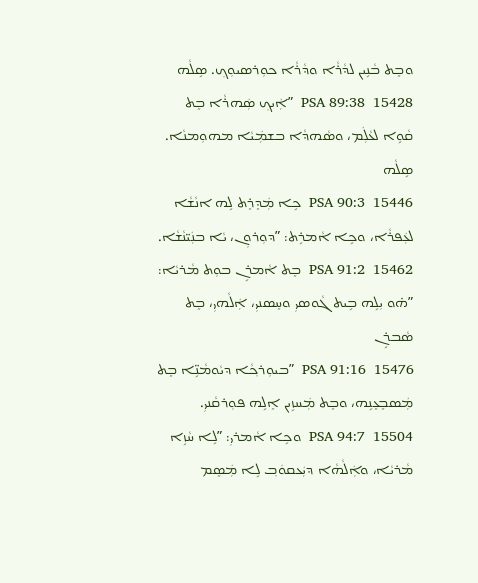ܘܒܸܬ ܒܵܢܹܝܢ ܠܕܵܪܵܐ ܘܕܵܪܵܐ ܟܘܼܪܣܝܘܼܟ݂. ܣܹܠܵܗ
15428  PSA 89:38  ”ܐܲܝܟ݂ ܣܲܗܪܵܐ ܒܸܬ ܩܵܘܹܐ ܠܥܵܠܲܡ، ܘܣܵܗܕܵܐ ܒܫܡܲܝܵܐ ܡܗܘܼܡܢܵܐ. ܣܹܠܵܗ
15446  PSA 90:3  ܟܹܐ ܡܲܕܸܪܸܬ ܠܹܗ ܐܢܵܫܵܐ ܠܥܲܦܪܵܐ، ܘܟܹܐ ܐܵܡܪܹܬ: ”ܕܘܼܪܘܼܢ، ܝܵܐ ܒܢܲܝ̈ܢܵܫܵܐ.
15462  PSA 91:2  ܒܸܬ ܐܵܡܪܹܢ ܒܘܼܬ ܡܵܪܝܵܐ: ”ܗ̇ܘ ܝܼܠܹܗ ܒܹܝܬ ܓܵܘܣܝܼ ܘܚܸܣܢܝܼ، ܐܲܠܵܗ‌ܝܼ، ܒܸܬ ܣܵܒܪܹܢ
15476  PSA 91:16  ”ܒܝܘܼܪܟ݂ܵܐ ܕܝܵܘܡܵܢܹ̈ܐ ܒܸܬ ܡܲܣܒܸܥܸܢܹܗ، ܘܒܸܬ ܡܲܚܙܹܝܢ ܐܸܠܹܗ ܦܘܼܪܩܵܢܝܼ.
15504  PSA 94:7  ܘܟܹܐ ܐܵܡܪܝܼ: ”ܠܹܐ ܚܵܙܹܐ ܡܵܪܝܵܐ، ܘܐܲܠܵܗܵܐ ܕܝܲܥܩܘܿܒ݂ ܠܹܐ ܡܲܣܸܡ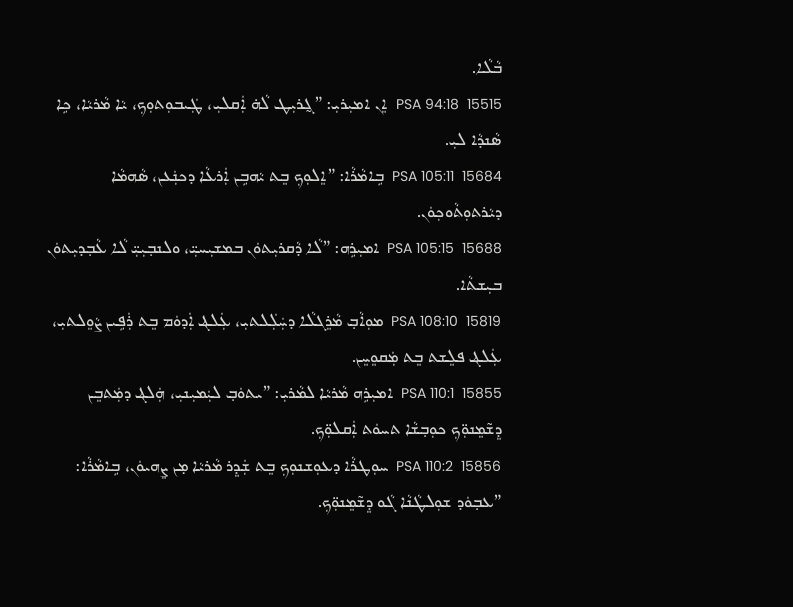ܒܵܠܵܐ.
15515  PSA 94:18  ܐܸܢ ܐܡܝܼܪܝܼ: ”ܓ̰ܪܝܼܛ ܠܵܗ̇ ܐܲܩܠܝܼ، ܛܲܝܒܘܼܬܘܼܟ݂، ܝܵܐ ܡܵܪܝܵܐ، ܟܹܐ ܣܵܢܕܵܐ ܠܝܼ.
15684  PSA 105:11  ܒܹܐܡܵܪܵܐ: ”ܐܸܠܘܼܟ݂ ܒܸܬ ܝܵܗܒܹܢ ܐܲܪܥܵܐ ܕܟܢܲܥܢ، ܣܵܗܡܵܐ ܕܝܵܪܬܘܼܬܵܘܟ݂ܘܿܢ.
15688  PSA 105:15  ܐܡܝܼܪܹܗ: ”ܠܵܐ ܕܵܩܪܝܼܬܘܿܢ ܒܡܫܝܼܚܝܼ̈، ܘܠܢܒ݂ܝܼܝܼ̈ ܠܵܐ ܥܵܒ݂ܕܝܼܬܘܿܢ ܒܝܼܫܬܵ‌ܐ.
15819  PSA 108:10  ܡܘܼܐܵܒ݂ ܡܵܪܸܓܠܵܐ ܕܚܲܠܲܠܬ‌ܝܼ، ܥܲܠܔ ܐܲܕܘܿܡ ܒܸܬ ܪܲܦܹܝܢ ܨܵܘܸܠܬ‌ܝܼ، ܥܲܠܔ ܦܠܸܫܬ ܒܸܬ ܡܲܩܘܸܚܸܢ.
15855  PSA 110:1  ܐܡܝܼܪܹܗ ܡܵܪܝܵܐ ܠܡܵܪܝܼ: ”ܝܬܘܿܒ݂ ܠܝܲܡܝܼܢܝܼ، ܗܲܠܔ ܕܡܲܬܒܸܢ ܕܸܫ̃ܡܸܢܘܼ̈ܟ݂ ܟܘܼܒ݂ܫܵܐ ܬܚܘܿܬ ܐܲܩܠܘܼ̈ܟ݂.
15856  PSA 110:2  ܚܘܼܛܪܵܐ ܕܥܘܼܫܢܘܼܟ݂ ܒܸܬ ܫܲܕܸܪ ܡܵܪܝܵܐ ܡ̣ܢ ܨܸܗܝܘܿܢ، ܒܹܐܡܵܪܵܐ: ”ܥܒ݂ܘܿܕ ܫܘܼܠܛܵܢܵܐ ܓܵܘ ܕܸܫ̃ܡܸܢܘܼ̈ܟ݂.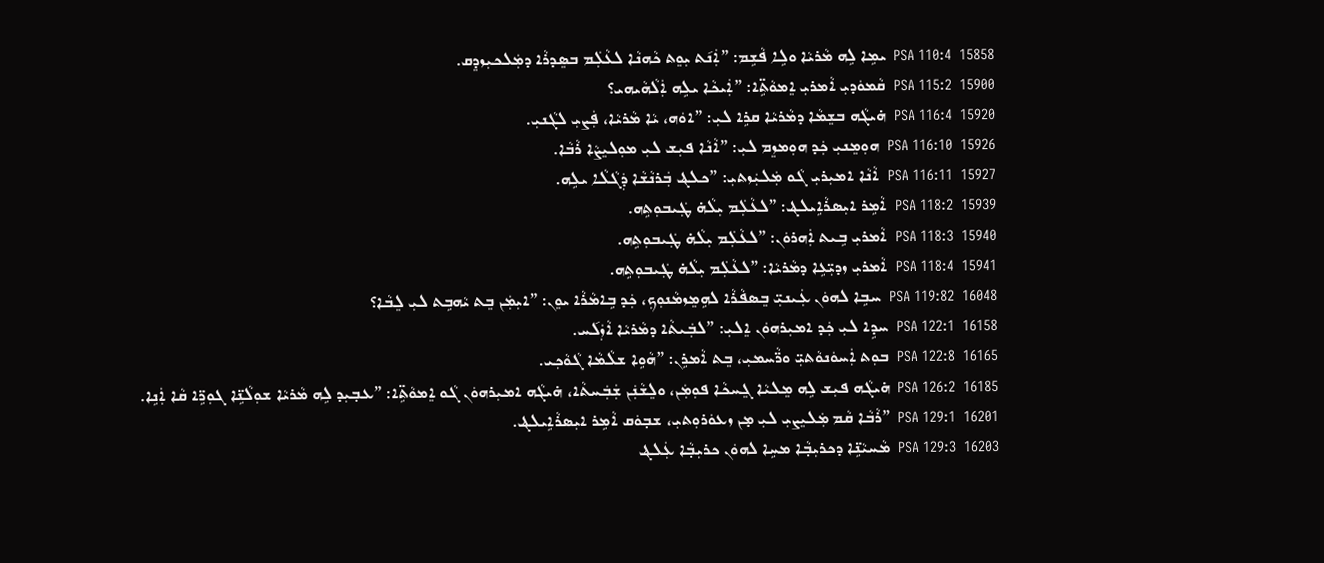15858  PSA 110:4  ܝܡܹܐ ܠܹܗ ܡܵܪܝܵܐ ܘܠܹܐ ܦܵܫܹܡ: ”ܐܲܢ݇ܬ ܝܼܘܸܬ ܟܵܗܢܵܐ ܠܥܵܠܲܡ ܒܣܸܕܪܵܐ ܕܡܲܠܟܝܼܙܕܸܩ.
15900  PSA 115:2  ܩܵܡܘܿܕܝܼ ܐܵܡܪܝܼ ܐܸܡܘܵܬܹ̈‌ܐ: ”ܐܲܝܟܵܐ ܝܠܹܗ ܐܲܠܵܗܵܝܗ‌ܝ؟
15920  PSA 116:4  ܗ̇ܝܓܵܗ ܒܫܸܡܵܐ ܕܡܵܪܝܵܐ ܩܪܹܐ ܠܝܼ: ”ܐܘܿܗ، ܝܵܐ ܡܵܪܝܵܐ، ܦܲܨܝܼ ܠܓܵܢܝܼ.
15926  PSA 116:10  ܗܘܼܡܸܢܝܼ ܟܲܕ ܗܘܼܡܙܸܡ ܠܝܼ: ”ܐܵܢܵܐ ܦܝܼܫ ܠܝܼ ܡܘܼܠܝܸܨܵܐ ܪܵܒܵܐ.
15927  PSA 116:11  ܐܵܢܵܐ ܐܡܝܼܪܝܼ ܓܵܘ ܡܲܠܝܲܙܬ‌ܝܼ: ”ܟܠܔ ܒܲܪܢܵܫܵܐ ܕܲܓܵܠܵܐ ܝܠܹܗ.
15939  PSA 118:2  ܐܵܡܹܪ ܐܝܼܣܪܵܐܹܝܠܔ: ”ܠܥܵܠܲܡ ܝܼܠܵܗ̇ ܛܲܝܒܘܼܬܹܗ.
15940  PSA 118:3  ܐܵܡܪܝܼ ܒܹܝܬ ܐܲܗܪܘܿܢ: ”ܠܥܵܠܲܡ ܝܼܠܵܗ̇ ܛܲܝܒܘܼܬܹܗ.
15941  PSA 118:4  ܐܵܡܪܝܼ ܙܕܝܼ̈ܥܹܐ ܕܡܵܪܝܵܐ: ”ܠܥܵܠܲܡ ܝܼܠܵܗ̇ ܛܲܝܒܘܼܬܹܗ.
16048  PSA 119:82  ܚܒܹܐ ܠܗܘܿܢ ܥܲܝܢܝܼ̈ ܒܸܣܦܵܪܵܐ ܠܗܹܡܸܙܡܵܢܘܼܟ݂، ܟܲܕ ܒܹܐܡܵܪܵܐ ܝܘܸܢ: ”ܐܝܼܡܲܢ ܒܸܬ ܝܵܗܒܹܬ ܠܝܼ ܠܸܒܵܐ؟
16158  PSA 122:1  ܚܕܹܐ ܠܝܼ ܟܲܕ ܐܡܝܼܪܗܘܿܢ ܐܸܠܝܼ: ”ܠܒܲܝܬܵ‌ܐ ܕܡܵܪܝܵܐ ܐܵܙܲܠ݇ܚ.
16165  PSA 122:8  ܒܘܼܬ ܐܲܚܘܿܢܘܵܬ‌ܝܼ̈ ܘܪ̈ܵܚܡܝܼ، ܒܸܬ ܐܵܡܪܹܢ: ”ܗܵܘܹܐ ܫܠܵܡܵܐ ܓܵܘܵܟ݂ܝ.
16185  PSA 126:2  ܗ̇ܝܓܵܗ ܦܝܼܫ ܠܹܗ ܡܸܠܝܵܐ ܓܸܚܟܵܐ ܦܘܼܡܲܢ، ܘܠܸܫܵܢܲܢ ܫܲܒܲܚܬܵ‌ܐ، ܗ̇ܝܓܵܗ ܐܡܝܼܪܗܘܿܢ ܓܵܘ ܐܸܡܘܵܬܹ̈‌ܐ: ”ܥܒ݂ܝܼܕ ܠܹܗ ܡܵܪܝܵܐ ܫܘܼܠܵܢܹ̈ܐ ܓܘܼܪܹ̈ܐ ܩܵܐ ܐܲܢܹܐ.
16201  PSA 129:1  ”ܪܵܒܵܐ ܩܵܡ ܡܲܠܝܸܨܝܼ ܠܝܼ ܡ̣ܢ ܙܥܘܿܪܘܼܬ‌ܝܼ، ܫܒ݂ܘܿܩ ܐܵܡܹܪ ܐܝܼܣܪܵܐܹܝܠܔ.
16203  PSA 129:3  ܡܵܚܝܵܢܹ̈ܐ ܕܟܪܝܼܒ݂ܵܐ ܡܚܹܐ ܠܗܘܿܢ ܟܪܝܼܒ݂ܵܐ ܥܲܠܔ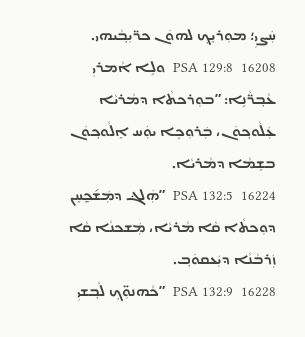ܚܲܨܝܼ؛ ܡܘܼܪܝܸܟ݂ ܠܗܘܿܢ ܟܪ̈ܝܼܒ݂ܵܝܗ‌ܝ.
16208  PSA 129:8  ܘܠܹܐ ܐܵܡܪܝܼ ܥܵܒ݂ܪ̈ܵܢܹܐ: ”ܒܘܼܪܟܬܵ‌ܐ ܕܡܵܪܝܵܐ ܥܲܠܵܘܟ݂ܘܿܢ، ܒܲܪܘܼܟܹܐ ܝܘܲܚ ܐܸܠܵܘܟ݂ܘܿܢ ܒܫܸܡܵܐ ܕܡܵܪܝܵܐ.
16224  PSA 132:5  ”ܗܲܠܔ ܕܡܲܫ݇ܟ̰ܚܸܢ ܕܘܼܟܬܵ‌ܐ ܩܵܐ ܡܵܪܝܵܐ، ܡܲܫܟܢܵܐ ܩܵܐ ܙܲܪܒܵܢܵܐ ܕܝܲܥܩܘܿܒ݂.
16228  PSA 132:9  ”ܟܵܗܢܘܼ̈ܟ݂ ܠܵܒ݂ܫܝܼ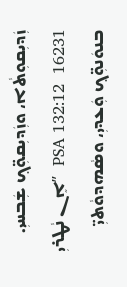ܙܲܕܝܼܩܘܼܬܵ‌ܐ، ܘܙܲܕܝܼܩܘܼ̈ܟ݂ ܫܲܒܚܝܼ.
16231  PSA 132:12  ”ܐܸܢ ܢܵܛܪܝܼ ܒܢܘܿܢܘܼ̈ܟ݂ ܘܲܥܕܝܼ، ܘܣܵܗܕܘܵܬ‌ܝܼ̈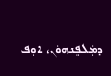ܕܡܲܠܦܸܢܗܘܿܢ، ܐܘܼܦ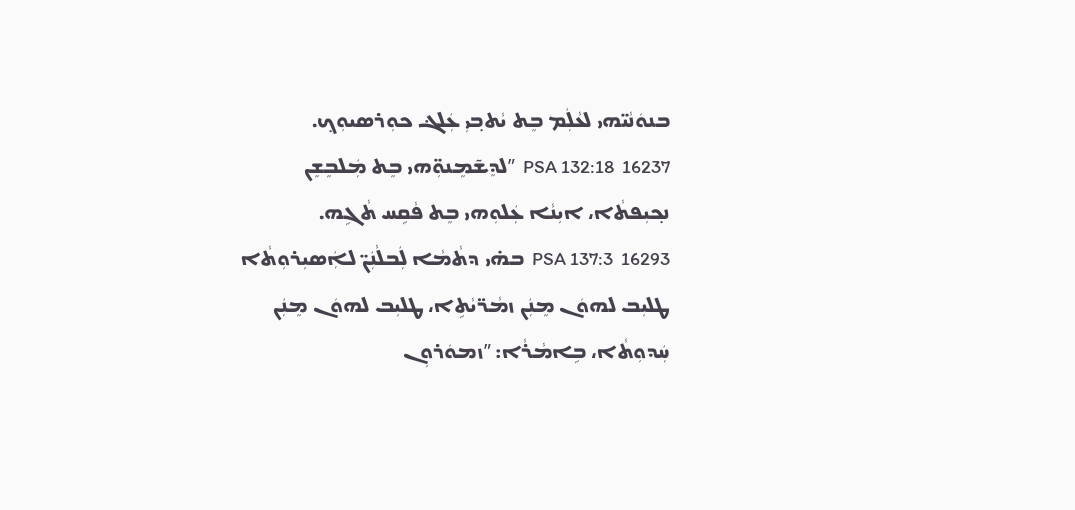ܒܢܘܿܢܵܝ̈ܗ‌ܝ ܠܥܵܠܲܡ ܒܸܬ ܝܵܬܒ݂ܝܼ ܥܲܠܔ ܟܘܼܪܣܝܘܼܟ݂.
16237  PSA 132:18  ”ܠܕܸܫ̃ܡܸܢܘܼ̈ܗ‌ܝ ܒܸܬ ܡܲܠܒܸܫܸܢ ܢܟ݂ܝܼܦܬܵ‌ܐ، ܐܝܼܢܵܐ ܥܲܠܘܼܗ‌ܝ ܒܸܬ ܦܵܩܹܚ ܬܵܓܹܗ.
16293  PSA 137:3  ܒܗ̇ܝ ܕܬܵܡܵܐ ܠܲܒܠܵܢܲܢ̈ ܠܐܲܣܝܼܪܘܼܬܵ‌ܐ ܛܠܝܼܒ ܠܗܘܿܢ ܡܸܢܲܢ ܙܡܵܪ̈ܝܵܬܹ‌ܐ، ܛܠܝܼܒ ܠܗܘܿܢ ܡܸܢܲܢ ܚܲܕܘܼܬܵ‌ܐ، ܒܹܐܡܵܪܵܐ: ”ܙܡܘܿܪܘܼܢ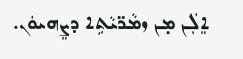ܐܸܠܲܢ ܡ̣ܢ ܙܡܵܪ̈ܝܵܬܹ‌ܐ ܕܨܸܗܝܘܿܢ.